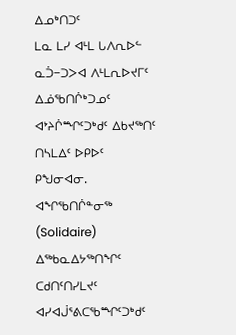ᐃᓄᒃᑎᑐᑦ
ᒪᓇ ᒪᓯ ᐊᒻᒪ ᒐᐱᕆᐅᓪ ᓇᑑ−ᑐᐳᐊ ᐱᒻᒪᕆᐅᔪᒥᑦ ᐃᓅᖃᑎᒌᒃᑐᓄᑦ ᐊᔾᔨᒌᙱᑦᑐᒃᑯᑦ ᐃᑲᔪᖅᑎᑦ ᑎᓴᒪᐃᑦ ᐅᑭᐅᑦ ᑭᖑᓂᐊᓂ. ᐊᖏᖃᑎᒌᓐᓂᖅ (Solidaire) ᐃᖅᑲᓇᐃᔭᖅᑎᖏᑦ ᑕᑯᑎᑦᑎᓯᒪᔪᑦ ᐊᓯᐊᒎᕐᕕᑕᖃᙱᑦᑐᒃᑯᑦ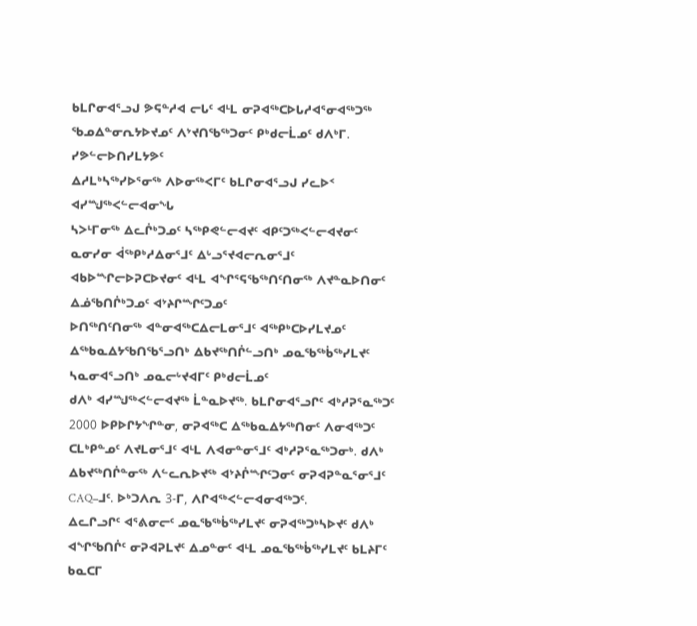ᑲᒪᒋᓂᐊᕐᓗᒍ ᕗᕋᓐᓱᐊ ᓕᒐᑦ ᐊᒻᒪ ᓂᕈᐊᖅᑕᐅᒐᓱᐊᕐᓂᐊᖅᑐᖅ ᖃᓄᐃᓐᓂᕆᔭᐅᔪᓄᑦ ᐱᔾᔪᑎᖃᖅᑐᓂᑦ ᑭᒃᑯᓕᒫᓄᑦ ᑯᐱᒃᒥ.
ᓯᕗᓪᓕᐅᑎᓯᒪᔭᕗᑦ
ᐃᓱᒪᒃᓴᖅᓯᐅᕐᓂᖅ ᐱᐅᓂᖅᐸᒥᑦ ᑲᒪᒋᓂᐊᕐᓗᒍ ᓯᓚᐅᑉ ᐊᓯᙳᖅᐸᓪᓕᐊᓂᖓ
ᓴᐳᒻᒥᓂᖅ ᐃᓚᒌᒃᑐᓄᑦ ᓴᖅᑭᕙᓪᓕᐊᔪᑦ ᐊᑭᑦᑐᖅᐸᓪᓕᐊᔪᓂᑦ
ᓇᓂᓯᓂ ᐋᖅᑭᒃᓱᐃᓂᕐᒧᑦ ᐃᒡᓗᕐᔪᐊᓕᕆᓂᕐᒧᑦ ᐊᑲᐅᙱᓕᐅᕈᑕᐅᔪᓂᑦ ᐊᒻᒪ ᐊᖏᕐᕋᖃᖅᑎᑦᑎᓂᖅ ᐱᔪᓐᓇᐅᑎᓂᑦ ᐃᓅᖃᑎᒌᒃᑐᓄᑦ ᐊᔾᔨᒋᙱᑦᑐᓄᑦ
ᐅᑎᖅᑎᑦᑎᓂᖅ ᐊᓐᓂᐊᖅᑕᐃᓕᒪᓂᕐᒧᑦ ᐊᖅᑭᒃᑕᐅᓯᒪᔪᓄᑦ
ᐃᖅᑲᓇᐃᔭᖃᑎᖃᕐᓗᑎᒃ ᐃᑲᔪᖅᑎᒌᓪᓗᑎᒃ ᓄᓇᖃᖅᑳᖅᓯᒪᔪᑦ ᓴᓇᓂᐊᕐᓗᑎᒃ ᓄᓇᓕᒡᔪᐊᒥᑦ ᑭᒃᑯᓕᒫᓄᑦ
ᑯᐱᒃ ᐊᓯᙳᖅᐸᓪᓕᐊᔪᖅ ᒫᓐᓇᐅᔪᖅ. ᑲᒪᒋᓂᐊᕐᓗᒋᑦ ᐊᒃᓱᕈᕐᓇᖅᑐᑦ 2000 ᐅᑭᐅᒋᔭᖏᓐᓂ, ᓂᕈᐊᖅᑕ ᐃᖅᑲᓇᐃᔭᖅᑎᓂᑦ ᐱᓂᐊᖅᑐᑦ ᑕᒪᒃᑭᓐᓄᑦ ᐱᔪᒪᓂᕐᒧᑦ ᐊᒻᒪ ᐱᐊᓂᓐᓂᕐᒧᑦ ᐊᒃᓱᕈᕐᓇᖅᑐᓂᒃ. ᑯᐱᒃ ᐃᑲᔪᖅᑎᒌᓐᓂᖅ ᐱᓪᓚᕆᐅᔪᖅ ᐊᔾᔨᒌᙱᑦᑐᓂᑦ ᓂᕈᐊᕈᓐᓇᕐᓂᕐᒧᑦ CAQ−ᒧᑦ. ᐅᒃᑐᐱᕆ 3-ᒥ, ᐱᒋᐊᖅᐸᓪᓕᐊᓂᐊᖅᑐᑦ.
ᐃᓚᒋᓗᒋᑦ ᐊᕐᕕᓂᓕᑦ ᓄᓇᖃᖅᑳᖅᓯᒪᔪᑦ ᓂᕈᐊᖅᑐᒃᓴᐅᔪᑦ ᑯᐱᒃ ᐊᖏᖃᑎᒌᑦ ᓂᕈᐊᕈᒪᔪᑦ ᐃᓄᓐᓂᑦ ᐊᒻᒪ ᓄᓇᖃᖅᑳᖅᓯᒪᔪᑦ ᑲᒪᔨᒥᑦ ᑲᓇᑕᒥ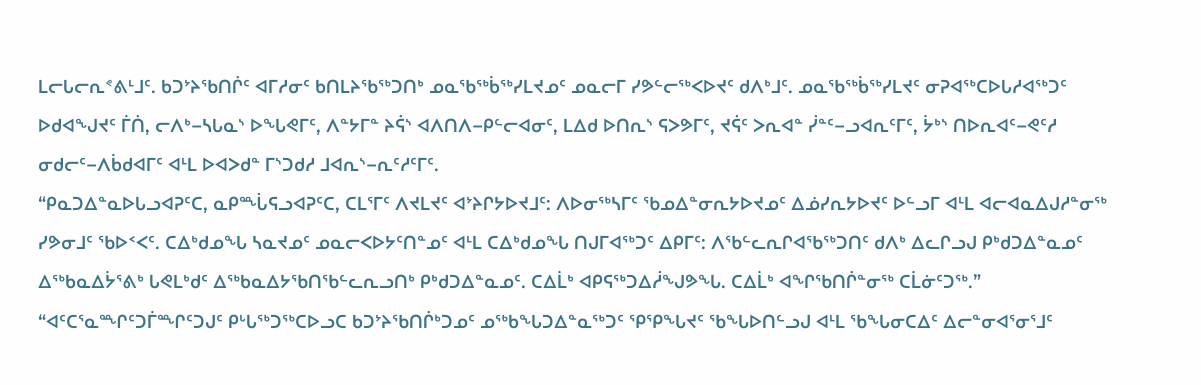ᒪᓕᒐᓕᕆᕝᕕᒻᒧᑦ. ᑲᑐᔾᔨᖃᑎᒌᑦ ᐊᒥᓱᓂᑦ ᑲᑎᒪᔨᖃᖅᑐᑎᒃ ᓄᓇᖃᖅᑳᖅᓯᒪᔪᓄᑦ ᓄᓇᓕᒥ ᓯᕗᓪᓕᖅᐸᐅᔪᑦ ᑯᐱᒃᒧᑦ. ᓄᓇᖃᖅᑳᖅᓯᒪᔪᑦ ᓂᕈᐊᖅᑕᐅᒐᓱᐊᖅᑐᑦ ᐅᑯᐊᖑᔪᑦ ᒦᑏ, ᓕᐱᒃ−ᓴᒐᓇᔅ ᐅᖓᕙᒥᑦ, ᐱᓐᔭᒥᓐ ᔨᕌᔅ ᐊᐱᑎᐱ−ᑭᓪᓕᐊᓂᑦ, ᒪᐃᑯ ᐅᑎᕆᔅ ᕋᐳᕗᒥᑦ, ᔪᕌᑦ ᐳᕆᐊᓐ ᓰᓐᑦ−ᓗᐊᕆᑦᒥᑦ, ᔮᒃᔅ ᑎᐅᕆᐊᑦ−ᕙᑦᓱ ᓂᑯᓕᑦ−ᐱᑳᑯᐊᒥᑦ ᐊᒻᒪ ᐅᐊᐳᑯᓐ ᒥᔅᑐᑯᓱ ᒧᐊᕆᔅ−ᕆᑦᓱᑦᒥᑦ.
“ᑭᓇᑐᐃᓐᓇᐅᒐᓗᐊᕈᑦᑕ, ᓇᑭᙶᕋᓗᐊᕈᑦᑕ, ᑕᒪᕐᒥᑦ ᐱᔪᒪᔪᑦ ᐊᔾᔨᒋᔭᐅᔪᒧᑦ: ᐱᐅᓂᖅᓴᒥᑦ ᖃᓄᐃᓐᓂᕆᔭᐅᔪᓄᑦ ᐃᓅᓯᕆᔭᐅᔪᑦ ᐅᓪᓗᒥ ᐊᒻᒪ ᐊᓕᐊᓇᐃᒍᓱᓐᓂᖅ ᓯᕗᓂᒧᑦ ᖃᐅᑉᐸᑦ. ᑕᐃᒃᑯᓄᖓ ᓴᓇᔪᓄᑦ ᓄᓇᓕᐸᐅᔭᑦᑎᓐᓄᑦ ᐊᒻᒪ ᑕᐃᒃᑯᓄᖓ ᑎᒍᒥᐊᖅᑐᑦ ᐃᑭᒥᑦ: ᐱᖃᓪᓚᕆᒋᐊᖃᖅᑐᑎᑦ ᑯᐱᒃ ᐃᓚᒋᓗᒍ ᑭᒃᑯᑐᐃᓐᓇᓄᑦ ᐃᖅᑲᓇᐃᔮᕐᕕᒃ ᒐᕙᒪᒃᑯᑦ ᐃᖅᑲᓇᐃᔭᖃᑎᖃᓪᓚᕆᓗᑎᒃ ᑭᒃᑯᑐᐃᓐᓇᓄᑦ. ᑕᐃᒫᒃ ᐊᑭᕋᖅᑐᐃᓲᖑᕗᖓ. ᑕᐃᒫᒃ ᐊᖏᖃᑎᒌᓐᓂᖅ ᑕᒫᓃᑦᑐᖅ.”
“ᐊᑦᑕᕐᓇᙱᑦᑐᒦᙱᑦᑐᒍᑦ ᑭᒡᒐᖅᑐᖅᑕᐅᓗᑕ ᑲᑐᔾᔨᖃᑎᒌᒃᑐᓄᑦ ᓄᖅᑲᖓᑐᐃᓐᓇᖅᑐᑦ ᕿᕿᖓᔪᑦ ᖃᖓᐅᑎᓪᓗᒍ ᐊᒻᒪ ᖃᖓᓂᑕᐃᑦ ᐃᓕᓐᓂᐊᕐᓂᕐᒧᑦ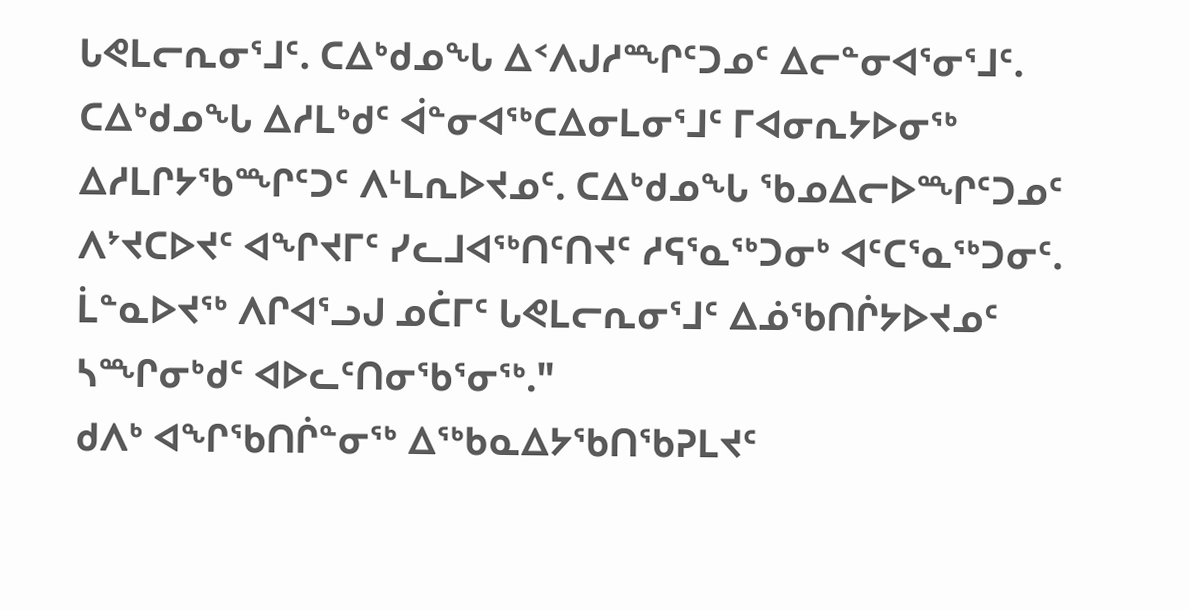ᒐᕙᒪᓕᕆᓂᕐᒧᑦ. ᑕᐃᒃᑯᓄᖓ ᐃᑉᐱᒍᓱᙱᑦᑐᓄᑦ ᐃᓕᓐᓂᐊᕐᓂᕐᒧᑦ. ᑕᐃᒃᑯᓄᖓ ᐃᓱᒪᒃᑯᑦ ᐋᓐᓂᐊᖅᑕᐃᓂᒪᓂᕐᒧᑦ ᒥᐊᓂᕆᔭᐅᓂᖅ ᐃᓱᒪᒋᔭᖃᙱᑦᑐᑦ ᐱᒻᒪᕆᐅᔪᓄᑦ. ᑕᐃᒃᑯᓄᖓ ᖃᓄᐃᓕᐅᙱᑦᑐᓄᑦ ᐱᔾᔪᑕᐅᔪᑦ ᐊᖏᔪᒥᑦ ᓯᓚᒧᐊᖅᑎᑦᑎᔪᑦ ᓱᕋᕐᓇᖅᑐᓂᒃ ᐊᑦᑕᕐᓇᖅᑐᓂᑦ. ᒫᓐᓇᐅᔪᖅ ᐱᒋᐊᕐᓗᒍ ᓄᑖᒥᑦ ᒐᕙᒪᓕᕆᓂᕐᒧᑦ ᐃᓅᖃᑎᒌᔭᐅᔪᓄᑦ ᓴᙱᓂᒃᑯᑦ ᐊᐅᓚᑦᑎᓂᖃᕐᓂᖅ."
ᑯᐱᒃ ᐊᖏᖃᑎᒌᓐᓂᖅ ᐃᖅᑲᓇᐃᔭᖃᑎᖃᕈᒪᔪᑦ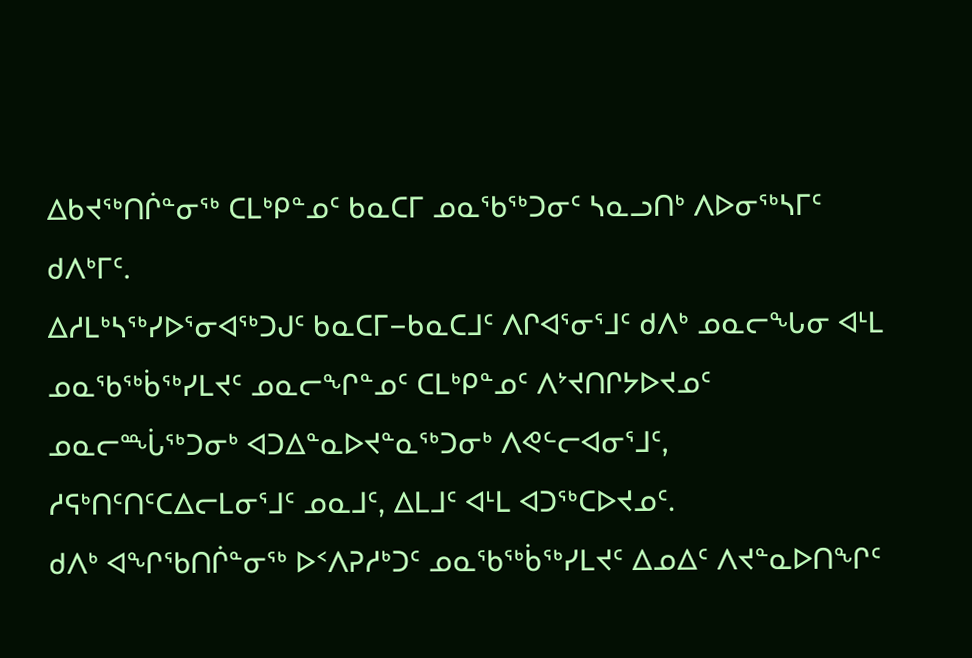ᐃᑲᔪᖅᑎᒌᓐᓂᖅ ᑕᒪᒃᑭᓐᓄᑦ ᑲᓇᑕᒥ ᓄᓇᖃᖅᑐᓂᑦ ᓴᓇᓗᑎᒃ ᐱᐅᓂᖅᓴᒥᑦ ᑯᐱᒃᒥᑦ.
ᐃᓱᒪᒃᓴᖅᓯᐅᕐᓂᐊᖅᑐᒍᑦ ᑲᓇᑕᒥ−ᑲᓇᑕᒧᑦ ᐱᒋᐊᕐᓂᕐᒧᑦ ᑯᐱᒃ ᓄᓇᓕᖓᓂ ᐊᒻᒪ ᓄᓇᖃᖅᑳᖅᓯᒪᔪᑦ ᓄᓇᓕᖏᓐᓄᑦ ᑕᒪᒃᑭᓐᓄᑦ ᐱᔾᔪᑎᒋᔭᐅᔪᓄᑦ ᓄᓇᓕᙶᖅᑐᓂᒃ ᐊᑐᐃᓐᓇᐅᔪᓐᓇᖅᑐᓂᒃ ᐱᕙᓪᓕᐊᓂᕐᒧᑦ, ᓱᕋᒃᑎᑦᑎᑦᑕᐃᓕᒪᓂᕐᒧᑦ ᓄᓇᒧᑦ, ᐃᒪᒧᑦ ᐊᒻᒪ ᐊᑐᖅᑕᐅᔪᓄᑦ.
ᑯᐱᒃ ᐊᖏᖃᑎᒌᓐᓂᖅ ᐅᑉᐱᕈᓱᒃᑐᑦ ᓄᓇᖃᖅᑳᖅᓯᒪᔪᑦ ᐃᓄᐃᑦ ᐱᔪᓐᓇᐅᑎᖏᑦ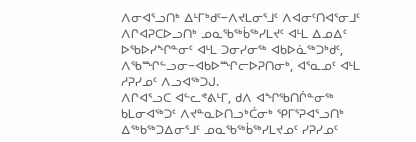ᐱᓂᐊᕐᓗᑎᒃ ᐃᒻᒥᒃᑯᑦ−ᐱᔪᒪᓂᕐᒧᑦ ᐱᐊᓂᑦᑎᐊᕐᓂᒧᑦ ᐱᒋᐊᕈᑕᐅᓗᑎᒃ ᓄᓇᖃᖅᑳᖅᓯᒪᔪᑦ ᐊᒻᒪ ᐃᓄᐃᑦ ᐅᖃᐅᓯᖏᓐᓂᑦ ᐊᒻᒪ ᑐᓂᓯᓂᖅ ᐊᑲᐅᓈᖅᑐᒃᑯᑦ, ᐱᖃᙱᓪᓗᓂ−ᐊᑲᐅᙱᓕᐅᕈᑎᓂᒃ, ᐊᕐᓇᓄᑦ ᐊᒻᒪ ᓱᕈᓯᓄᑦ ᐱᓗᐊᖅᑐᒍ.
ᐱᒋᐊᕐᓗᑕ ᐊᓪᓚᕝᕕᒻᒥ, ᑯᐱ ᐊᖏᖃᑎᒌᓐᓂᖅ ᑲᒪᓂᐊᖅᑐᑦ ᐱᔪᓐᓇᐅᑎᓗᒃᑖᓂᒃ ᕿᒥᕐᕈᐊᕐᓗᑎᒃ ᐃᖅᑲᖅᑐᐃᓂᕐᒧᑦ ᓄᓇᖃᖅᑳᖅᓯᒪᔪᓄᑦ ᓯᕈᓯᓄᑦ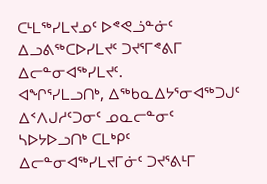ᑕᒻᒪᖅᓯᒪᔪᓄᑦ ᐅᕝᕙᓘᓐᓃᑦ ᐃᓗᕕᖅᑕᐅᓯᒪᔪᑦ ᑐᔪᕐᒥᕝᕕᒥ ᐃᓕᓐᓂᐊᖅᓯᒪᔪᑦ.
ᐊᖏᕐᓯᒪᓗᑎᒃ, ᐃᖅᑲᓇᐃᔭᕐᓂᐊᖅᑐᒍᑦ ᐃᑉᐱᒍᓱᑦᑐᓂᑦ ᓄᓇᓕᓐᓂᑦ ᓴᐅᔭᐅᓗᑎᒃ ᑕᒪᒃᑭᑦ ᐃᓕᓐᓂᐊᖅᓯᒪᔪᒥᓃᑦ ᑐᔪᕐᕕᒻᒥ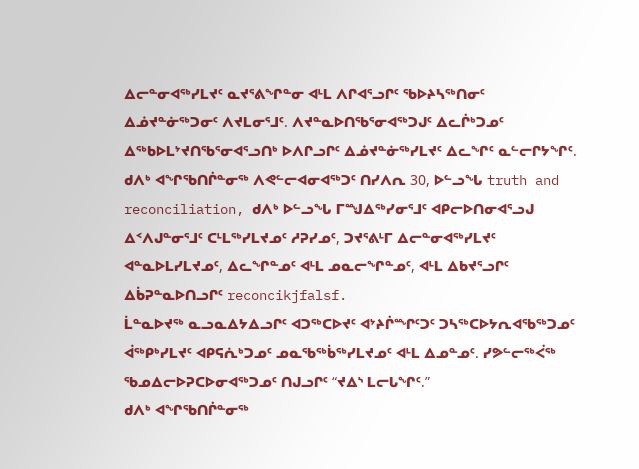ᐃᓕᓐᓂᐊᖅᓯᒪᔪᑦ ᓇᔪᕐᕕᖏᓐᓂ ᐊᒻᒪ ᐱᒋᐊᕐᓗᒋᑦ ᖃᐅᔨᓴᖅᑎᓂᑦ ᐃᓅᔪᓐᓃᖅᑐᓂᑦ ᐱᔪᒪᓂᕐᒧᑦ. ᐱᔪᓐᓇᐅᑎᖃᕐᓂᐊᖅᑐᒍᑦ ᐃᓚᒌᒃᑐᓄᑦ ᐃᖅᑲᐅᒪᔾᔪᑎᖃᕐᓂᐊᕐᓗᑎᒃ ᐅᐱᒋᓗᒋᑦ ᐃᓅᔪᓐᓃᖅᓯᒪᔪᑦ ᐃᓚᖏᑦ ᓇᓪᓕᒋᔭᖏᑦ.
ᑯᐱᒃ ᐊᖏᖃᑎᒌᓐᓂᖅ ᐱᕙᓪᓕᐊᓂᐊᖅᑐᑦ ᑎᓯᐱᕆ 30, ᐅᓪᓗᖓ truth and reconciliation, ᑯᐱᒃ ᐅᓪᓗᖓ ᒥᙳᐃᖅᓯᓂᕐᒧᑦ ᐊᑭᓕᐅᑎᓂᐊᕐᓗᒍ ᐃᑉᐱᒍᓐᓂᕐᒧᑦ ᑕᒻᒪᖅᓯᒪᔪᓄᑦ ᓱᕈᓯᓄᑦ, ᑐᔪᕐᕕᒻᒥ ᐃᓕᓐᓂᐊᖅᓯᒪᔪᑦ ᐊᓐᓇᐅᒪᓯᒪᔪᓄᑦ, ᐃᓚᖏᓐᓄᑦ ᐊᒻᒪ ᓄᓇᓕᖏᓐᓄᑦ, ᐊᒻᒪ ᐃᑲᔪᕐᓗᒋᑦ ᐃᑳᕈᓐᓇᐅᑎᓗᒋᑦ reconcikjfalsf.
ᒫᓐᓇᐅᔪᖅ ᓇᓗᓇᐃᔭᐃᓗᒋᑦ ᐊᑐᖅᑕᐅᔪᑦ ᐊᔾᔨᒌᙱᑦᑐᑦ ᑐᓴᖅᑕᐅᔭᕆᐊᖃᖅᑐᓄᑦ ᐋᖅᑭᒃᓯᒪᔪᑦ ᐊᑭᕋᕇᒃᑐᓄᑦ ᓄᓇᖃᖅᑳᖅᓯᒪᔪᓄᑦ ᐊᒻᒪ ᐃᓄᓐᓄᑦ. ᓯᕗᓪᓕᖅᐹᖅ ᖃᓄᐃᓕᐅᕈᑕᐅᓂᐊᖅᑐᓄᑦ ᑎᒍᓗᒋᑦ “ᔪᐃᔅ ᒪᓕᒐᖏᑦ.”
ᑯᐱᒃ ᐊᖏᖃᑎᒌᓐᓂᖅ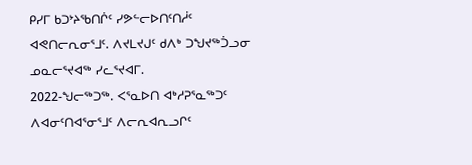ᑭᓯᒥ ᑲᑐᔾᔨᖃᑎᒌᑦ ᓯᕗᓪᓕᐅᑎᑦᑎᓲᑦ ᐊᕙᑎᓕᕆᓂᕐᒧᑦ. ᐱᔪᒪᔪᒍᑦ ᑯᐱᒃ ᑐᖑᔪᖅᑑᓗᓂ ᓄᓇᓕᕐᔪᐊᖅ ᓯᓚᕐᔪᐊᒥ.
2022-ᖑᓕᖅᑐᖅ. ᐸᕐᓇᐅᑎ ᐊᒃᓱᕈᕐᓇᖅᑐᑦ ᐱᐊᓂᑦᑎᐊᕐᓂᕐᒧᑦ ᐱᓕᕆᐊᕆᓗᒋᑦ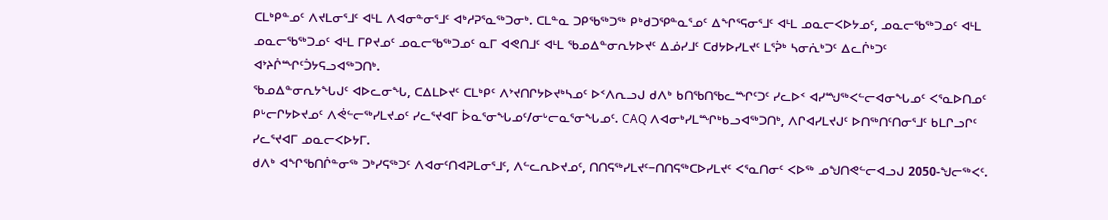ᑕᒪᒃᑭᓐᓄᑦ ᐱᔪᒪᓂᕐᒧᑦ ᐊᒻᒪ ᐱᐊᓂᓐᓂᕐᒧᑦ ᐊᒃᓱᕈᕐᓇᖅᑐᓂᒃ. ᑕᒪᓐᓇ ᑐᑭᖃᖅᑐᖅ ᑭᒃᑯᑐᕿᓐᓇᕐᓄᑦ ᐃᖏᕐᕋᓂᕐᒧᑦ ᐊᒻᒪ ᓄᓇᓕᐸᐅᔭᓄᑦ, ᓄᓇᓕᖃᖅᑐᓄᑦ ᐊᒻᒪ ᓄᓇᓕᖃᖅᑐᓄᑦ ᐊᒻᒪ ᒥᑭᔪᓄᑦ ᓄᓇᓕᖃᖅᑐᓄᑦ ᓇᒥ ᐊᕙᑎᒧᑦ ᐊᒻᒪ ᖃᓄᐃᓐᓂᕆᔭᐅᔪᑦ ᐃᓅᓯᒧᑦ ᑕᑯᔭᐅᓯᒪᔪᑦ ᒪᕐᕉᒃ ᓴᓂᕇᒃᑐᑦ ᐃᓚᒌᒃᑐᑦ ᐊᔾᔨᒌᙱᑦᑑᔭᕋᓗᐊᖅᑐᑎᒃ.
ᖃᓄᐃᓐᓂᕆᔭᖓᒍᑦ ᐊᐅᓚᓂᖓ, ᑕᐃᒪᐅᔪᑦ ᑕᒪᒃᑭᑦ ᐱᔾᔪᑎᒋᔭᐅᔪᒃᓴᓄᑦ ᐅᑉᐱᕆᓗᒍ ᑯᐱᒃ ᑲᑎᖃᑎᖃᓚᙱᑦᑐᑦ ᓯᓚᐅᑉ ᐊᓯᙳᖅᐸᓪᓕᐊᓂᖓᓄᑦ ᐸᕐᓇᐅᑎᓄᑦ ᑭᒡᓕᒋᔭᐅᔪᓄᑦ ᐱᕚᓪᓕᖅᓯᒪᔪᓄᑦ ᓯᓚᕐᔪᐊᒥ ᐆᓇᕐᓂᖓᓄᑦ/ᓂᒡᓕᓇᕐᓂᖓᓄᑦ. CAQ ᐱᐊᓂᒃᓯᒪᙱᒃᑲᓗᐊᖅᑐᑎᒃ, ᐱᒋᐊᓯᒪᔪᒍᑦ ᐅᑎᖅᑎᑦᑎᓂᕐᒧᑦ ᑲᒪᒋᓗᒋᑦ ᓯᓚᕐᔪᐊᒥ ᓄᓇᓕᐸᐅᔭᒥ.
ᑯᐱᒃ ᐊᖏᖃᑎᒌᓐᓂᖅ ᑐᒃᓯᕋᖅᑐᑦ ᐱᐊᓂᑦᑎᐊᕈᒪᓂᕐᒧᑦ, ᐱᓪᓚᕆᐅᔪᓄᑦ, ᑎᑎᕋᖅᓯᒪᔪᑦ−ᑎᑎᕋᖅᑕᐅᓯᒪᔪᑦ ᐸᕐᓇᑎᓂᑦ ᐸᐅᖅ ᓄᖑᑎᕙᓪᓕᐊᓗᒍ 2050-ᖑᓕᖅᐸᑦ.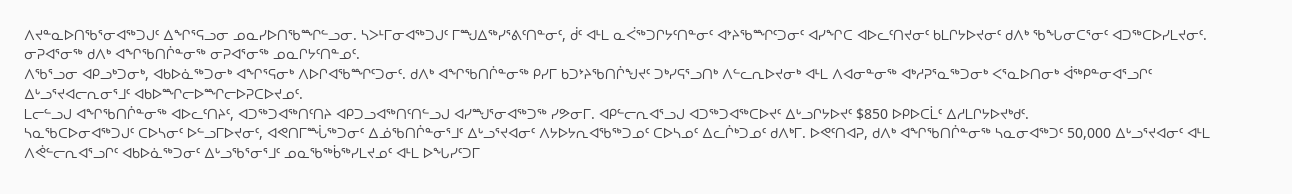ᐱᔪᓐᓇᐅᑎᖃᕐᓂᐊᖅᑐᒍᑦ ᐃᖏᕐᕋᓗᓂ ᓄᓇᓯᐅᑎᖃᙱᓪᓗᓂ. ᓴᐳᒻᒥᓂᐊᖅᑐᒍᑦ ᒥᙳᐃᖅᓯᕐᕕᑦᑎᓐᓂᑦ, ᑰᑦ ᐊᒻᒪ ᓇᐹᖅᑐᒋᔭᑦᑎᓐᓂᑦ ᐊᔾᔨᖃᙱᑦᑐᓂᑦ ᐊᓯᖏᑕ ᐊᐅᓚᑦᑎᔪᓂᑦ ᑲᒪᒋᔭᐅᔪᓂᑦ ᑯᐱᒃ ᖃᖓᓂᑕᕐᓂᑦ ᐊᑐᖅᑕᐅᓯᒪᔪᓂᑦ.
ᓂᕈᐊᕐᓂᖅ ᑯᐱᒃ ᐊᖏᖃᑎᒌᓐᓂᖅ ᓂᕈᐊᕐᓂᖅ ᓄᓇᒋᔭᑦᑎᓐᓄᑦ.
ᐱᖃᕐᓗᓂ ᐊᑭᓗᒃᑐᓂᒃ, ᐊᑲᐅᓈᖅᑐᓂᒃ ᐊᖏᕐᕋᓂᒃ ᐱᐅᒋᐊᖃᙱᑦᑐᓂᑦ. ᑯᐱᒃ ᐊᖏᖃᑎᒌᓐᓂᖅ ᑭᓯᒥ ᑲᑐᔾᔨᖃᑎᒌᖑᔪᑦ ᑐᒃᓯᕋᕐᓗᑎᒃ ᐱᓪᓚᕆᐅᔪᓂᒃ ᐊᒻᒪ ᐱᐊᓂᓐᓂᖅ ᐊᒃᓱᕈᕐᓇᖅᑐᓂᒃ ᐸᕐᓇᐅᑎᓂᒃ ᐋᖅᑭᓐᓂᐊᕐᓗᒋᑦ ᐃᒡᓗᕐᔪᐊᓕᕆᓂᕐᒧᑦ ᐊᑲᐅᙱᓕᐅᙱᓕᐅᕈᑕᐅᔪᓄᑦ.
ᒪᓕᓪᓗᒍ ᐊᖏᖃᑎᒌᓐᓂᖅ ᐊᐅᓚᑦᑎᔨᑦ, ᐊᑐᖅᑐᐊᖅᑎᑦᑎᔨ ᐊᑭᑐᓗᐊᖅᑎᑦᑎᓪᓗᒍ ᐊᓯᙳᕐᓂᐊᖅᑐᖅ ᓯᕗᓂᒥ. ᐊᑭᓪᓕᕆᐊᕐᓗᒍ ᐊᑐᖅᑐᐊᖅᑕᐅᔪᑦ ᐃᒡᓗᒋᔭᐅᔪᑦ $850 ᐅᑭᐅᑕᒫᑦ ᐃᓱᒪᒋᔭᐅᔪᒃᑯᑦ.
ᓴᓇᖃᑕᐅᓂᐊᖅᑐᒍᑦ ᑕᐅᓴᓂᑦ ᐅᓪᓗᒥᐅᔪᓂᑦ, ᐊᕙᑎᒥᙶᖅᑐᓂᑦ ᐃᓅᖃᑎᒌᓐᓂᕐᒧᑦ ᐃᒡᓗᕐᔪᐊᓂᑦ ᐱᔭᐅᔭᕆᐊᖃᖅᑐᓄᑦ ᑕᐅᓴᓄᑦ ᐃᓚᒌᒃᑐᓄᑦ ᑯᐱᒃᒥ. ᐅᕙᑦᑎᐊᕈ, ᑯᐱᒃ ᐊᖏᖃᑎᒌᓐᓂᖅ ᓴᓇᓂᐊᖅᑐᑦ 50,000 ᐃᒡᓗᕐᔪᐊᓂᑦ ᐊᒻᒪ ᐱᕚᓪᓕᕆᐊᕐᓗᒋᑦ ᐊᑲᐅᓈᖅᑐᓂᑦ ᐃᒡᓗᖃᕐᓂᕐᒧᑦ ᓄᓇᖃᖅᑳᖅᓯᒪᔪᓄᑦ ᐊᒻᒪ ᐅᖓᓯᑦᑐᒥ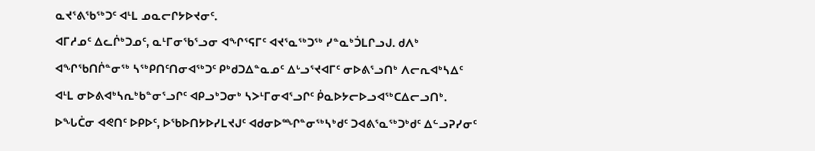ᓇᔪᕐᕕᖃᖅᑐᑦ ᐊᒻᒪ ᓄᓇᓕᒋᔭᐅᔪᓂᑦ.
ᐊᒥᓱᓄᑦ ᐃᓚᒌᒃᑐᓄᑦ, ᓇᒻᒥᓂᖃᕐᓗᓂ ᐊᖏᕐᕋᒥᑦ ᐊᔪᕐᓇᖅᑐᖅ ᓯᓐᓇᒃᑑᒪᒋᓗᒍ. ᑯᐱᒃ ᐊᖏᖃᑎᒌᓐᓂᖅ ᓴᖅᑭᑎᑦᑎᓂᐊᖅᑐᑦ ᑭᒃᑯᑐᐃᓐᓇᓄᑦ ᐃᒡᓗᕐᔪᐊᒥᑦ ᓂᐅᕕᕐᓗᑎᒃ ᐱᓕᕆᐊᒃᓴᐃᑦ ᐊᒻᒪ ᓂᐅᕕᐊᒃᓴᕆᒃᑲᓐᓂᕐᓗᒋᑦ ᐊᑭᓗᒃᑐᓂᒃ ᓴᐳᒻᒥᓂᐊᕐᓗᒋᑦ ᑮᓇᐅᔭᓕᐅᓗᐊᖅᑕᐃᓕᓗᑎᒃ.
ᐅᖓᑖᓂ ᐊᕙᑎᑦ ᐅᑭᐅᑦ, ᐅᖃᐅᑎᔭᐅᓯᒪᔪᒍᑦ ᐊᑯᓂᐅᙱᓐᓂᖅᓴᒃᑯᑦ ᑐᐊᕕᕐᓇᖅᑐᒃᑯᑦ ᐃᓪᓗᕈᓯᓂᑦ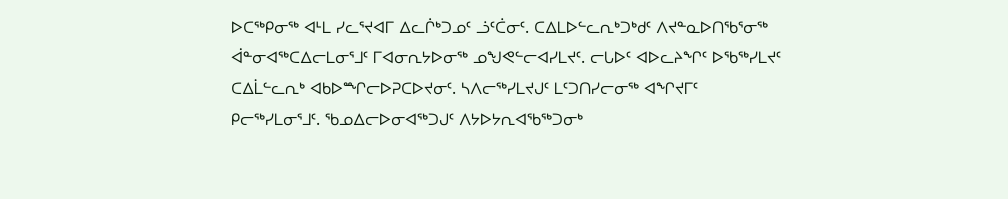ᐅᑕᖅᑭᓂᖅ ᐊᒻᒪ ᓯᓚᕐᔪᐊᒥ ᐃᓚᒌᒃᑐᓄᑦ ᓘᑦᑖᓂᑦ. ᑕᐃᒪᐅᓪᓚᕆᒃᑐᒃᑯᑦ ᐱᔪᓐᓇᐅᑎᖃᕐᓂᖅ ᐋᓐᓂᐊᖅᑕᐃᓕᒪᓂᕐᒧᑦ ᒥᐊᓂᕆᔭᐅᓂᖅ ᓄᖑᕙᓪᓕᐊᓯᒪᔪᑦ. ᓕᒐᐅᑦ ᐊᐅᓚᔨᖏᑦ ᐅᖃᖅᓯᒪᔪᑦ ᑕᐃᒫᓪᓚᕆᒃ ᐊᑲᐅᙱᓕᐅᕈᑕᐅᔪᓂᑦ. ᓴᐱᓕᖅᓯᒪᔪᒍᑦ ᒪᑦᑐᑎᓯᓕᓂᖅ ᐊᖏᔪᒥᑦ ᑭᓕᖅᓯᒪᓂᕐᒧᑦ. ᖃᓄᐃᓕᐅᓂᐊᖅᑐᒍᑦ ᐱᔭᐅᔭᕆᐊᖃᖅᑐᓂᒃ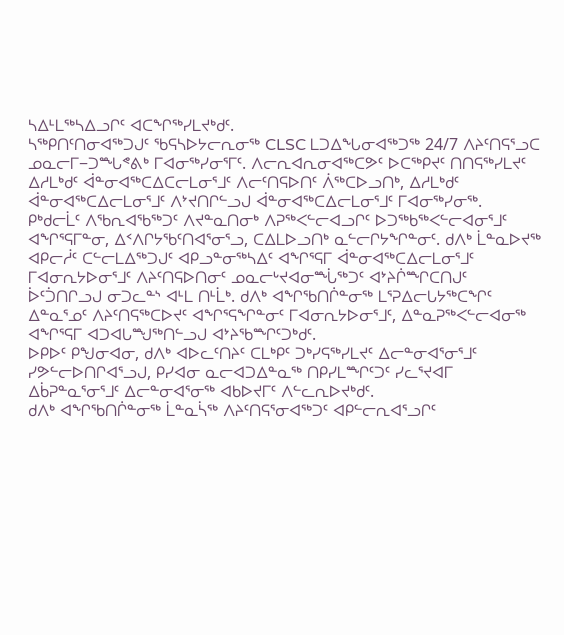ᓴᐃᒻᒪᖅᓴᐃᓗᒋᑦ ᐊᑕᖏᖅᓯᒪᔪᒃᑯᑦ.
ᓴᖅᑭᑎᑦᑎᓂᐊᖅᑐᒍᑦ ᖃᕋᓴᐅᔭᓕᕆᓂᖅ CLSC ᒪᑐᐃᖓᓂᐊᖅᑐᖅ 24/7 ᐱᔨᑦᑎᕋᕐᓗᑕ ᓄᓇᓕᒥ−ᑐᙵᕝᕕᒃ ᒥᐊᓂᖅᓯᓂᕐᒥᑦ. ᐱᓕᕆᐊᕆᓂᐊᖅᑕᕗᑦ ᐅᑕᖅᑭᔪᑦ ᑎᑎᕋᖅᓯᒪᔪᑦ ᐃᓱᒪᒃᑯᑦ ᐋᓐᓂᐊᖅᑕᐃᑕᓕᒪᓂᕐᒧᑦ ᐱᓕᑦᑎᕋᐅᑎᑦ ᐲᖅᑕᐅᓗᑎᒃ, ᐃᓱᒪᒃᑯᑦ ᐋᓐᓂᐊᖅᑕᐃᓕᒪᓂᕐᒧᑦ ᐱᔾᔪᑎᒋᓪᓗᒍ ᐋᓐᓂᐊᖅᑕᐃᓕᒪᓂᕐᒧᑦ ᒥᐊᓂᖅᓯᓂᖅ.
ᑭᒃᑯᓕᒫᑦ ᐱᖃᕆᐊᖃᖅᑐᑦ ᐱᔪᓐᓇᑎᓂᒃ ᐱᕈᖅᐸᓪᓕᐊᓗᒋᑦ ᐅᑐᖅᑲᖅᐸᓪᓕᐊᓂᕐᒧᑦ ᐊᖏᕐᕋᒥᓐᓂ, ᐃᑉᐱᒋᔭᖃᑦᑎᐊᕐᓂᕐᓗ, ᑕᐃᒪᐅᓗᑎᒃ ᓇᓪᓕᒋᔭᖏᓐᓂᑦ. ᑯᐱᒃ ᒫᓐᓇᐅᔪᖅ ᐊᑭᓕᓲᑦ ᑕᓪᓕᒪᐃᖅᑐᒍᑦ ᐊᑭᓗᓐᓂᖅᓴᐃᑦ ᐊᖏᕐᕋᒥ ᐋᓐᓂᐊᖅᑕᐃᓕᒪᓂᕐᒧᑦ ᒥᐊᓂᕆᔭᐅᓂᕐᒧᑦ ᐱᔨᑦᑎᕋᐅᑎᓂᑦ ᓄᓇᓕᒡᔪᐊᓂᙶᖅᑐᑦ ᐊᔾᔨᒌᙱᑕᑎᒍᑦ ᐆᑦᑑᑎᒋᓗᒍ ᓂᑐᓚᓐᔅ ᐊᒻᒪ ᑎᒻᒫᒃ. ᑯᐱᒃ ᐊᖏᖃᑎᒌᓐᓂᖅ ᒪᕐᕈᐃᓕᒐᔭᖅᑕᖏᑦ ᐃᓐᓇᕐᓄᑦ ᐱᔨᑦᑎᕋᖅᑕᐅᔪᑦ ᐊᖏᕐᕋᖏᓐᓂᑦ ᒥᐊᓂᕆᔭᐅᓂᕐᒧᑦ, ᐃᓐᓇᕈᖅᐸᓪᓕᐊᓂᖅ ᐊᖏᕐᕋᒥ ᐊᑐᐊᒐᙳᖅᑎᓪᓗᒍ ᐊᔾᔨᖃᙱᑦᑐᒃᑯᑦ.
ᐅᑭᐅᑦ ᑭᖑᓂᐊᓂ, ᑯᐱᒃ ᐊᐅᓚᑦᑎᔨᑦ ᑕᒪᒃᑭᑦ ᑐᒃᓯᕋᖅᓯᒪᔪᑦ ᐃᓕᓐᓂᐊᕐᓂᕐᒧᑦ ᓯᕗᓪᓕᐅᑎᒋᐊᕐᓗᒍ, ᑭᓯᐊᓂ ᓇᓕᐊᑐᐃᓐᓇᖅ ᑎᑭᓯᒪᙱᑦᑐᑦ ᓯᓚᕐᔪᐊᒥ ᐃᑳᕈᓐᓇᕐᓂᕐᒧᑦ ᐃᓕᓐᓂᐊᕐᓂᖅ ᐊᑲᐅᔪᒥᑦ ᐱᓪᓚᕆᐅᔪᒃᑯᑦ.
ᑯᐱᒃ ᐊᖏᖃᑎᒌᓐᓂᖅ ᒫᓐᓇᓵᖅ ᐱᔨᑦᑎᕋᕐᓂᐊᖅᑐᑦ ᐊᑭᓪᓕᕆᐊᕐᓗᒋᑦ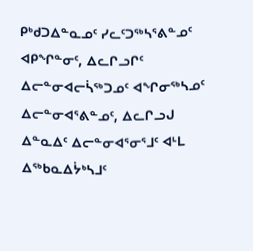ᑭᒃᑯᑐᐃᓐᓇᓄᑦ ᓯᓚᑦᑐᖅᓴᕐᕕᓐᓄᑦ ᐊᑭᖏᓐᓂᑦ, ᐃᓚᒋᓗᒋᑦ ᐃᓕᓐᓂᐊᓕᓵᖅᑐᓄᑦ ᐊᖏᓂᖅᓴᓄᑦ ᐃᓕᓐᓂᐊᕐᕕᓐᓄᑦ, ᐃᓚᒋᓗᒍ ᐃᓐᓇᐃᑦ ᐃᓕᓐᓂᐊᕐᓂᕐᒧᑦ ᐊᒻᒪ ᐃᖅᑲᓇᐃᔮᒃᓴᒧᑦ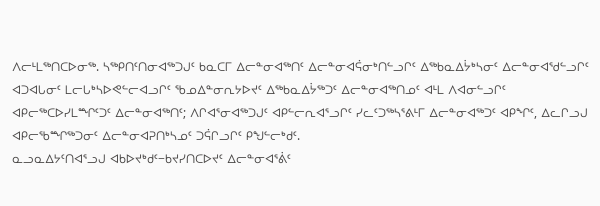ᐱᓕᒻᒪᖅᑎᑕᐅᓂᖅ. ᓴᖅᑭᑎᑦᑎᓂᐊᖅᑐᒍᑦ ᑲᓇᑕᒥ ᐃᓕᓐᓂᐊᖅᑎᑦ ᐃᓕᓐᓂᐊᕌᓂᒃᑎᓪᓗᒋᑦ ᐃᖅᑲᓇᐃᔮᒃᓴᓂᑦ ᐃᓕᓐᓂᐊᖁᓪᓗᒋᑦ ᐊᑐᐊᒐᓂᑦ ᒪᓕᒐᒃᓴᐅᕙᓪᓕᐊᓗᒋᑦ ᖃᓄᐃᓐᓂᕆᔭᐅᔪᑦ ᐃᖅᑲᓇᐃᔮᖅᑐᑦ ᐃᓕᓐᓂᐊᖅᑎᓄᑦ ᐊᒻᒪ ᐱᐊᓂᓪᓗᒋᑦ ᐊᑭᓕᖅᑕᐅᓯᒪᙱᑦᑐᑦ ᐃᓕᓐᓂᐊᖅᑎᑦ; ᐱᒋᐊᕐᓂᐊᖅᑐᒍᑦ ᐊᑭᓪᓕᕆᐊᕐᓗᒋᑦ ᓯᓚᑦᑐᖅᓴᕐᕕᒻᒥ ᐃᓕᓐᓂᐊᖅᑐᑦ ᐊᑭᖏᑦ, ᐃᓚᒋᓗᒍ ᐊᑭᓕᖃᙱᖅᑐᓂᑦ ᐃᓕᓐᓂᐊᕈᑎᒃᓴᓄᑦ ᑐᕌᒋᓗᒋᑦ ᑭᖑᓪᓕᒃᑯᑦ.
ᓇᓗᓇᐃᔭᑦᑎᐊᕐᓗᒍ ᐊᑲᐅᔪᒃᑯᑦ−ᑲᔪᓯᑎᑕᐅᔪᑦ ᐃᓕᓐᓂᐊᕐᕖᑦ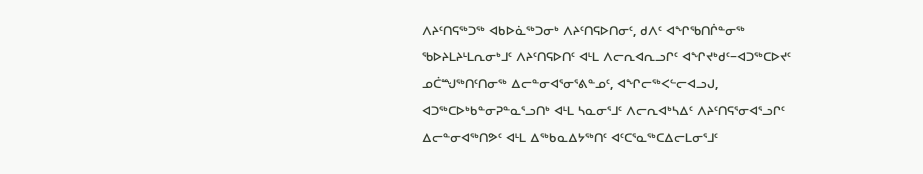ᐱᔨᑦᑎᕋᖅᑐᖅ ᐊᑲᐅᓈᖅᑐᓂᒃ ᐱᔨᑦᑎᕋᐅᑎᓂᑦ, ᑯᐱᑦ ᐊᖏᖃᑎᒌᓐᓂᖅ ᖃᐅᔨᒪᔨᒻᒪᕆᓂᒃᒧᑦ ᐱᔨᑦᑎᕋᐅᑎᑦ ᐊᒻᒪ ᐱᓕᕆᐊᕆᓗᒋᑦ ᐊᖏᔪᒃᑯᑦ−ᐊᑐᖅᑕᐅᔪᑦ ᓄᑖᙳᖅᑎᑦᑎᓂᖅ ᐃᓕᓐᓂᐊᕐᓂᕐᕕᓐᓄᑦ, ᐊᖏᓕᖅᐸᓪᓕᐊᓗᒍ, ᐊᑐᖅᑕᐅᒃᑲᓐᓂᕈᓐᓇᕐᓗᑎᒃ ᐊᒻᒪ ᓴᓇᓂᕐᒧᑦ ᐱᓕᕆᐊᒃᓴᐃᑦ ᐱᔨᑦᑎᕋᕐᓂᐊᕐᓗᒋᑦ ᐃᓕᓐᓂᐊᖅᑎᕗᑦ ᐊᒻᒪ ᐃᖅᑲᓇᐃᔭᖅᑎᑦ ᐊᑦᑕᕐᓇᖅᑕᐃᓕᒪᓂᕐᒧᑦ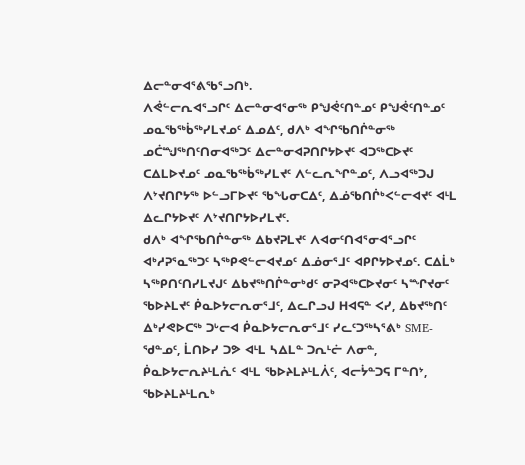ᐃᓕᓐᓂᐊᕐᕕᖃᕐᓗᑎᒃ.
ᐱᕚᓪᓕᕆᐊᕐᓗᒋᑦ ᐃᓕᓐᓂᐊᕐᓂᖅ ᑭᖑᕚᑦᑎᓐᓄᑦ ᑭᖑᕚᑦᑎᓐᓄᑦ ᓄᓇᖃᖅᑳᖅᓯᒪᔪᓄᑦ ᐃᓄᐃᑦ, ᑯᐱᒃ ᐊᖏᖃᑎᒌᓐᓂᖅ ᓄᑖᙳᖅᑎᑦᑎᓂᐊᖅᑐᑦ ᐃᓕᓐᓂᐊᕈᑎᒋᔭᐅᔪᑦ ᐊᑐᖅᑕᐅᔪᑦ ᑕᐃᒪᐅᔪᓄᑦ ᓄᓇᖃᖅᑳᖅᓯᒪᔪᑦ ᐱᓪᓚᕆᖏᓐᓄᑦ, ᐱᓗᐊᖅᑐᒍ ᐱᔾᔪᑎᒋᔭᖅ ᐅᓪᓗᒥᐅᔪᑦ ᖃᖓᓂᑕᐃᑦ, ᐃᓅᖃᑎᒌᒃᐸᓪᓕᐊᔪᑦ ᐊᒻᒪ ᐃᓚᒋᔭᐅᔪᑦ ᐱᔾᔪᑎᒋᔭᐅᓯᒪᔪᑦ.
ᑯᐱᒃ ᐊᖏᖃᑎᒌᓐᓂᖅ ᐃᑲᔪᕈᒪᔪᑦ ᐱᐊᓂᑦᑎᐊᕐᓂᐊᕐᓗᒋᑦ ᐊᒃᓱᕈᕐᓇᖅᑐᑦ ᓴᖅᑭᕙᓪᓕᐊᔪᓄᑦ ᐃᓅᓂᕐᒧᑦ ᐊᑭᒋᔭᐅᔪᓄᑦ. ᑕᐃᒫᒃ ᓴᖅᑭᑎᑦᑎᓯᒪᔪᒍᑦ ᐃᑲᔪᖅᑎᒌᓐᓂᒃᑯᑦ ᓂᕈᐊᖅᑕᐅᔪᓂᑦ ᓴᙱᔪᓂᑦ ᖃᐅᔨᒪᔪᑦ ᑮᓇᐅᔭᓕᕆᓂᕐᒧᑦ, ᐃᓚᒋᓗᒍ ᕼᐊᕋᓐ ᐸᓯ, ᐃᑲᔪᖅᑎᑦ ᐃᒃᓯᕙᐅᑕᖅ ᑐᒡᓕᐊ ᑮᓇᐅᔭᓕᕆᓂᕐᒧᑦ ᓯᓚᑦᑐᖅᓴᕐᕕᒃ SME-ᖁᓐᓄᑦ, ᒫᑎᐅᓯ ᑐᕗ ᐊᒻᒪ ᓴᐃᒪᓐ ᑐᕆᒻᓖ ᐱᓂᓐ, ᑮᓇᐅᔭᓕᕆᔨᒻᒪᕇᑦ ᐊᒻᒪ ᖃᐅᔨᒪᔨᒻᒪᐲᑦ, ᐊᓕᔮᓐᑐᕋ ᒥᓐᑎᔾ, ᖃᐅᔨᒪᔨᒻᒪᕆᒃ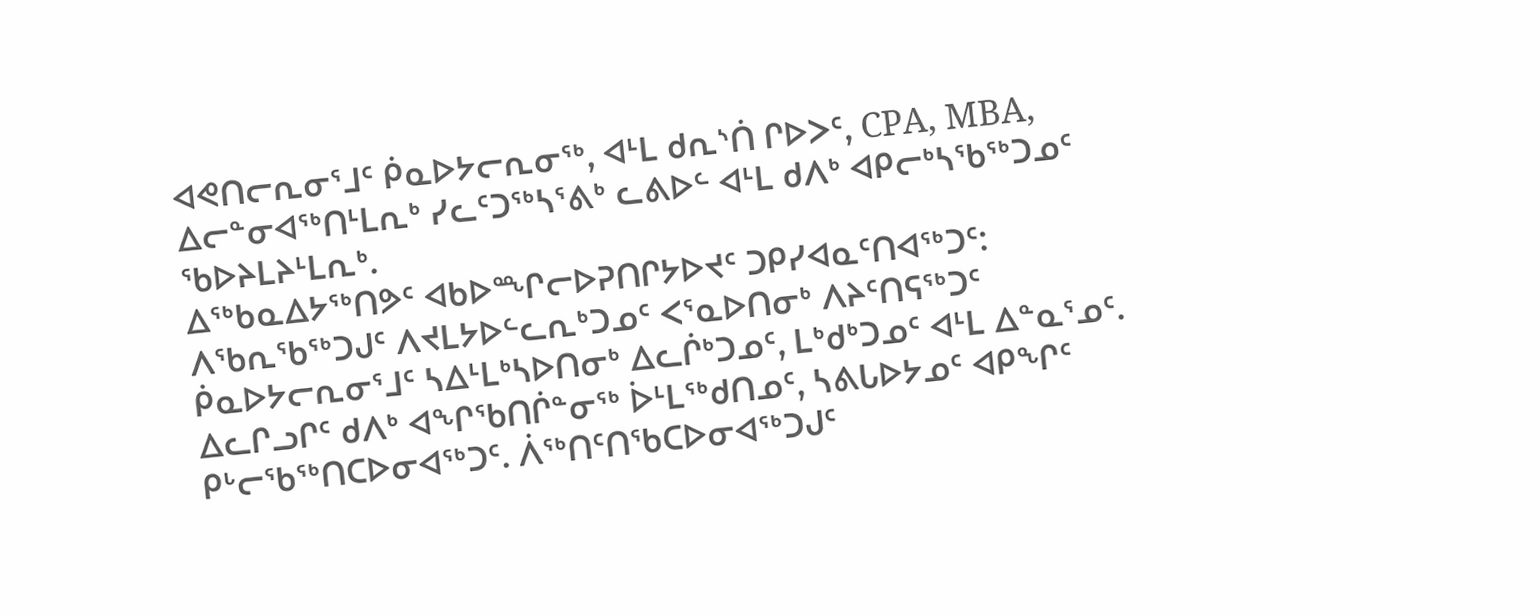ᐊᕙᑎᓕᕆᓂᕐᒧᑦ ᑮᓇᐅᔭᓕᕆᓂᖅ, ᐊᒻᒪ ᑯᕆᔅᑏ ᒋᐅᐳᑦ, CPA, MBA, ᐃᓕᓐᓂᐊᖅᑎᒻᒪᕆᒃ ᓯᓚᑦᑐᖅᓴᕐᕕᒃ ᓚᕕᐅᓪ ᐊᒻᒪ ᑯᐱᒃ ᐊᑭᓕᒃᓴᖃᖅᑐᓄᑦ ᖃᐅᔨᒪᔨᒻᒪᕆᒃ.
ᐃᖅᑲᓇᐃᔭᖅᑎᕗᑦ ᐊᑲᐅᙱᓕᐅᕈᑎᒋᔭᐅᔪᑦ ᑐᑭᓯᐊᓇᑦᑎᐊᖅᑐᑦ: ᐱᖃᕆᖃᖅᑐᒍᑦ ᐱᔪᒪᔭᐅᓪᓚᕆᒃᑐᓄᑦ ᐸᕐᓇᐅᑎᓂᒃ ᐱᔨᑦᑎᕋᖅᑐᑦ ᑮᓇᐅᔭᓕᕆᓂᕐᒧᑦ ᓴᐃᒻᒪᒃᓴᐅᑎᓂᒃ ᐃᓚᒌᒃᑐᓄᑦ, ᒪᒃᑯᒃᑐᓄᑦ ᐊᒻᒪ ᐃᓐᓇᕐᓄᑦ. ᐃᓚᒋᓗᒋᑦ ᑯᐱᒃ ᐊᖏᖃᑎᒌᓐᓂᖅ ᐆᒻᒪᖅᑯᑎᓄᑦ, ᓴᕕᒐᐅᔭᓄᑦ ᐊᑭᖏᑦ ᑭᒡᓕᖃᖅᑎᑕᐅᓂᐊᖅᑐᑦ. ᐲᖅᑎᑦᑎᖃᑕᐅᓂᐊᖅᑐᒍᑦ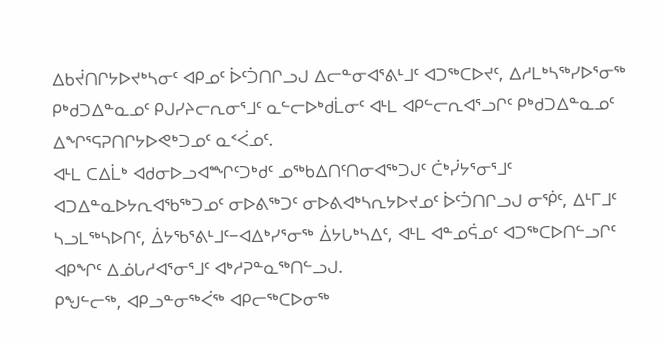ᐃᑲᔫᑎᒋᔭᐅᔪᒃᓴᓂᑦ ᐊᑭᓄᑦ ᐆᑦᑑᑎᒋᓗᒍ ᐃᓕᓐᓂᐊᕐᕕᒻᒧᑦ ᐊᑐᖅᑕᐅᔪᑦ, ᐃᓱᒪᒃᓴᖅᓯᐅᕐᓂᖅ ᑭᒃᑯᑐᐃᓐᓇᓄᑦ ᑭᒍᓯᔨᓕᕆᓂᕐᒧᑦ ᓇᓪᓕᐅᒃᑯᒫᓂᑦ ᐊᒻᒪ ᐊᑭᓪᓕᕆᐊᕐᓗᒋᑦ ᑭᒃᑯᑐᐃᓐᓇᓄᑦ ᐃᖏᕐᕋᕈᑎᒋᔭᐅᕙᒃᑐᓄᑦ ᓇᑉᐹᓄᑦ.
ᐊᒻᒪ ᑕᐃᒫᒃ ᐊᑯᓂᐅᓗᐊᙱᑦᑐᒃᑯᑦ ᓄᖅᑲᐃᑎᑦᑎᓂᐊᖅᑐᒍᑦ ᑖᒃᓰᔭᕐᓂᕐᒧᑦ ᐊᑐᐃᓐᓇᐅᔭᕆᐊᖃᖅᑐᓄᑦ ᓂᐅᕕᖅᑐᑦ ᓂᐅᕕᐊᒃᓴᕆᔭᐅᔪᓄᑦ ᐆᑦᑑᑎᒋᓗᒍ ᓂᖀᑦ, ᐃᒻᒥᒧᑦ ᓴᓗᒪᖅᓴᐅᑎᑦ, ᐄᔭᖃᕐᕕᒻᒧᑦ−ᐊᐃᒃᓯᕐᓂᖅ ᐄᔭᒐᒃᓴᐃᑦ, ᐊᒻᒪ ᐊᓐᓄᕌᓄᑦ ᐊᑐᖅᑕᐅᑎᓪᓗᒋᑦ ᐊᑭᖏᑦ ᐃᓅᒐᓱᐊᕐᓂᕐᒧᑦ ᐊᒃᓱᕈᓐᓇᖅᑎᓪᓗᒍ.
ᑭᖑᓪᓕᖅ, ᐊᑭᓗᓐᓂᖅᐹᖅ ᐊᑭᓕᖅᑕᐅᓂᖅ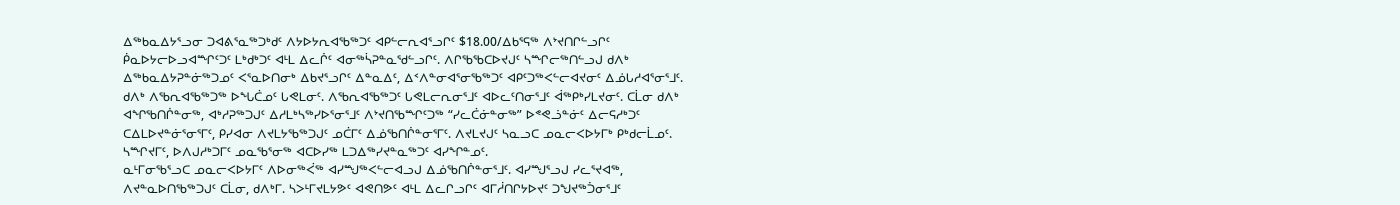ᐃᖅᑲᓇᐃᔭᕐᓗᓂ ᑐᐊᕕᕐᓇᖅᑐᒃᑯᑦ ᐱᔭᐅᔭᕆᐊᖃᖅᑐᑦ ᐊᑭᓪᓕᕆᐊᕐᓗᒋᑦ $18.00/ᐃᑲᕐᕋᖅ ᐱᔾᔪᑎᒋᓪᓗᒋᑦ ᑮᓇᐅᔭᓕᐅᓗᐊᙱᑦᑐᑦ ᒪᒃᑯᒃᑐᑦ ᐊᒻᒪ ᐃᓚᒌᑦ ᐊᓂᖅᓵᕈᓐᓇᖁᓪᓗᒋᑦ. ᐱᒋᖃᖃᑕᐅᔪᒍᑦ ᓴᙱᓕᖅᑎᓪᓗᒍ ᑯᐱᒃ ᐃᖅᑲᓇᐃᔭᕈᓐᓃᖅᑐᓄᑦ ᐸᕐᓇᐅᑎᓂᒃ ᐃᑲᔪᕐᓗᒋᑦ ᐃᓐᓇᐃᑦ, ᐃᑉᐱᓐᓂᐊᕐᓂᖃᖅᑐᑦ ᐊᑭᑦᑐᖅᐸᓪᓕᐊᔪᓂᑦ ᐃᓅᒐᓱᐊᕐᓂᕐᒧᑦ.
ᑯᐱᒃ ᐱᖃᕆᐊᖃᖅᑐᖅ ᐅᖓᑖᓄᑦ ᒐᕙᒪᓂᑦ. ᐱᖃᕆᐊᖃᖅᑐᑦ ᒐᕙᒪᓕᕆᓂᕐᒧᑦ ᐊᐅᓚᑦᑎᓂᕐᒧᑦ ᐋᖅᑭᒃᓯᒪᔪᓂᑦ. ᑕᒫᓂ ᑯᐱᒃ ᐊᖏᖃᑎᒌᓐᓂᖅ, ᐊᒃᓱᕈᖅᑐᒍᑦ ᐃᓱᒪᒃᓴᖅᓯᐅᕐᓂᕐᒧᑦ ᐱᔾᔪᑎᖃᙱᑦᑐᖅ “ᓯᓚᑖᓃᓐᓂᖅ” ᐅᕝᕙᓘᓐᓃᑦ ᐃᓕᕋᓱᒃᑐᑦ ᑕᐃᒪᐅᔪᓐᓃᕐᓂᕐᒥᑦ, ᑭᓯᐊᓂ ᐱᔪᒪᔭᖃᖅᑐᒍᑦ ᓄᑖᒥᑦ ᐃᓅᖃᑎᒌᓐᓂᕐᒥᑦ. ᐱᔪᒪᔪᒍᑦ ᓴᓇᓗᑕ ᓄᓇᓕᐸᐅᔭᒥᒃ ᑭᒃᑯᓕᒫᓄᑦ. ᓴᙱᔪᒥᑦ, ᐅᐱᒍᓱᒃᑐᒥᑦ ᓄᓇᖃᕐᓂᖅ ᐊᑕᐅᓯᖅ ᒪᑐᐃᖅᓯᔪᓐᓇᖅᑐᑦ ᐊᓯᖏᓐᓄᑦ.
ᓇᒻᒥᓂᖃᕐᓗᑕ ᓄᓇᓕᐸᐅᔭᒥᑦ ᐱᐅᓂᖅᐹᖅ ᐊᓯᙳᖅᐸᓪᓕᐊᓗᒍ ᐃᓅᖃᑎᒌᓐᓂᕐᒧᑦ. ᐊᓯᙳᕐᓗᒍ ᓯᓚᕐᔪᐊᖅ, ᐱᔪᓐᓇᐅᑎᖃᖅᑐᒍᑦ ᑕᒫᓂ, ᑯᐱᒃᒥ. ᓴᐳᒻᒥᔪᒪᔭᕗᑦ ᐊᕙᑎᕗᑦ ᐊᒻᒪ ᐃᓚᒋᓗᒋᑦ ᐊᒥᓲᑎᒋᔭᐅᔪᑦ ᑐᖑᔪᖅᑑᓂᕐᒧᑦ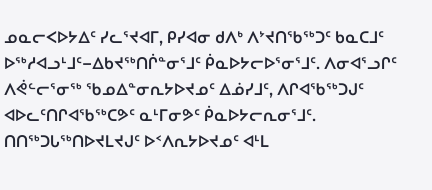ᓄᓇᓕᐸᐅᔭᐃᑦ ᓯᓚᕐᔪᐊᒥ, ᑭᓯᐊᓂ ᑯᐱᒃ ᐱᔾᔪᑎᖃᖅᑐᑦ ᑲᓇᑕᒧᑦ ᐅᖅᓱᐊᓗᒻᒧᑦ−ᐃᑲᔪᖅᑎᒌᓐᓂᕐᒧᑦ ᑮᓇᐅᔭᓕᐅᕐᓂᕐᒧᑦ. ᐱᓂᐊᕐᓗᒋᑦ ᐱᕚᓪᓕᕐᓂᖅ ᖃᓄᐃᓐᓂᕆᔭᐅᔪᓄᑦ ᐃᓅᓯᒧᑦ, ᐱᒋᐊᖃᖅᑐᒍᑦ ᐊᐅᓚᑦᑎᒋᐊᖃᖅᑕᕗᑦ ᓇᒻᒥᓂᕗᑦ ᑮᓇᐅᔭᓕᕆᓂᕐᒧᑦ. ᑎᑎᖅᑐᒐᖅᑎᐅᔪᒪᔪᒍᑦ ᐅᑉᐱᕆᔭᐅᔪᓄᑦ ᐊᒻᒪ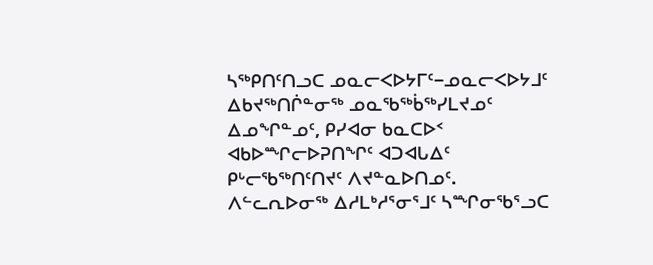ᓴᖅᑭᑎᑦᑎᓗᑕ ᓄᓇᓕᐸᐅᔭᒥᑦ−ᓄᓇᓕᐸᐅᔭᒧᑦ ᐃᑲᔪᖅᑎᒌᓐᓂᖅ ᓄᓇᖃᖅᑳᖅᓯᒪᔪᓄᑦ ᐃᓄᖏᓐᓄᑦ, ᑭᓯᐊᓂ ᑲᓇᑕᐅᑉ ᐊᑲᐅᙱᓕᐅᕈᑎᖏᑦ ᐊᑐᐊᒐᐃᑦ ᑭᒡᓕᖃᖅᑎᑦᑎᔪᑦ ᐱᔪᓐᓇᐅᑎᓄᑦ.
ᐱᓪᓚᕆᐅᓂᖅ ᐃᓱᒪᒃᓱᕐᓂᕐᒧᑦ ᓴᙱᓂᖃᕐᓗᑕ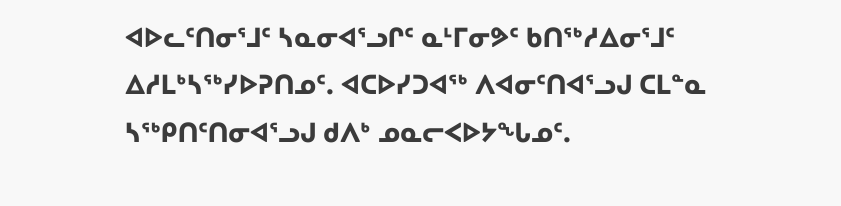ᐊᐅᓚᑦᑎᓂᕐᒧᑦ ᓴᓇᓂᐊᕐᓗᒋᑦ ᓇᒻᒥᓂᕗᑦ ᑲᑎᖅᓱᐃᓂᕐᒧᑦ ᐃᓱᒪᒃᓴᖅᓯᐅᕈᑎᓄᑦ. ᐊᑕᐅᓯᑐᐊᖅ ᐱᐊᓂᑦᑎᐊᕐᓗᒍ ᑕᒪᓐᓇ ᓴᖅᑭᑎᑦᑎᓂᐊᕐᓗᒍ ᑯᐱᒃ ᓄᓇᓕᐸᐅᔭᖓᓄᑦ.